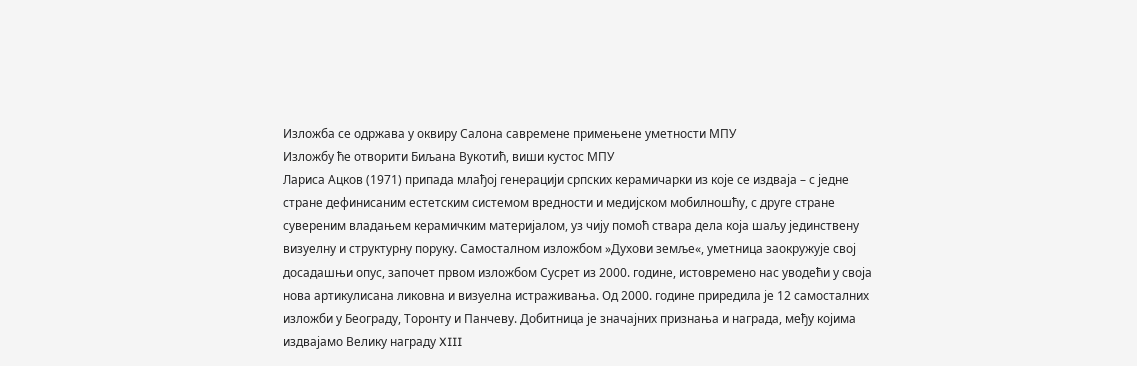Изложба се одржава у оквиру Салона савремене примењене уметности МПУ
Изложбу ће отворити Биљана Вукотић, виши кустос МПУ
Лариса Ацков (1971) припада млађој генерацији српских керамичарки из које се издваја – с једне стране дефинисаним естетским системом вредности и медијском мобилношћу, с друге стране сувереним владањем керамичким материјалом, уз чију помоћ ствара дела која шаљу јединствену визуелну и структурну поруку. Самосталном изложбом »Духови земље«, уметница заокружује свој досадашњи опус, започет првом изложбом Сусрет из 2000. године, истовремено нас уводећи у своја нова артикулисана ликовна и визуелна истраживања. Од 2000. године приредила је 12 самосталних изложби у Београду, Торонту и Панчеву. Добитница је значајних признања и награда, међу којима издвајамо Велику награду XIII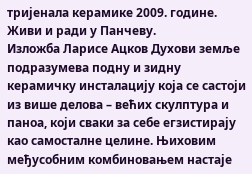тријенала керамике 2009. године. Живи и ради у Панчеву.
Изложба Ларисе Ацков Духови земље подразумева подну и зидну керамичку инсталацију која се састоји из више делова – већих скулптура и паноа, који сваки за себе егзистирају као самосталне целине. Њиховим међусобним комбиновањем настаје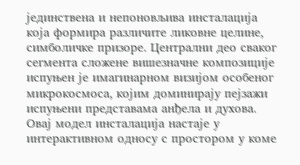јединствена и непоновљива инсталација која формира различите ликовне целине, симболичке призоре. Централни део сваког сегмента сложене вишезначне композиције испуњен је имагинарном визијом особеног микрокосмоса, којим доминирају пејзажи испуњени представама анђела и духова. Овај модел инсталација настаје у интерактивном односу с простором у коме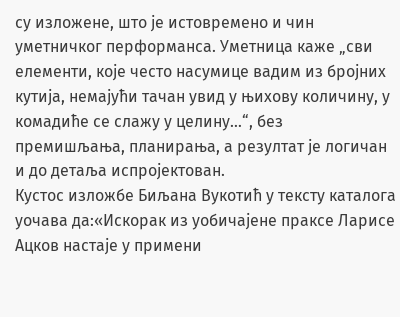су изложене, што је истовремено и чин уметничког перформанса. Уметница каже „сви елементи, које често насумице вадим из бројних кутија, немајући тачан увид у њихову количину, у комадиће се слажу у целину…“, без премишљања, планирања, а резултат је логичан и до детаља испројектован.
Кустос изложбе Биљана Вукотић у тексту каталога уочава да:«Искорак из уобичајене праксе Ларисе Ацков настаје у примени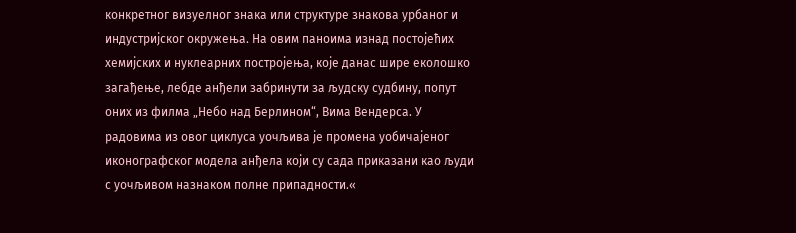конкретног визуелног знака или структуре знакова урбаног и индустријског окружења. На овим паноима изнад постојећих хемијских и нуклеарних постројења, које данас шире еколошко загађење, лебде анђели забринути за људску судбину, попут оних из филма „Небо над Берлином“, Вима Вендерса. У радовима из овог циклуса уочљива је промена уобичајеног иконографског модела анђела који су сада приказани као људи с уочљивом назнаком полне припадности.«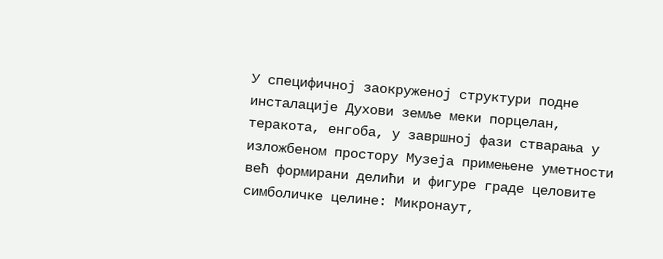У специфичној заокруженој структури подне инсталације Духови земље меки порцелан, теракота, енгоба, у завршној фази стварања у изложбеном простору Музеја примењене уметности већ формирани делићи и фигуре граде целовите симболичке целине: Микронаут,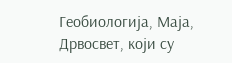Геобиологија, Маја, Дрвосвет, који су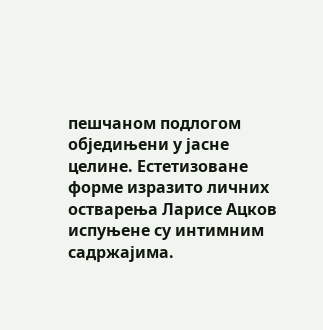пешчаном подлогом обједињени у јасне целине. Естетизоване форме изразито личних остварења Ларисе Ацков испуњене су интимним садржајима.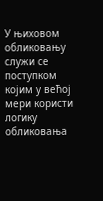У њиховом обликовању служи се поступком којим у већој мери користи логику обликовања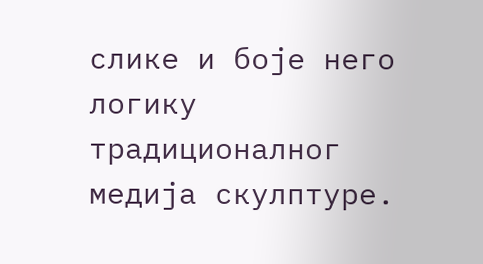слике и боје него логику традиционалног медија скулптуре.